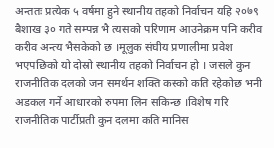अन्ततः प्रत्येक ५ वर्षमा हुने स्थानीय तहको निर्वाचन यहि २०७९ बैशाख ३० गते सम्पन्न भै त्यसको परिणाम आउनेक्रम पनि करीव करीव अन्त्य भैसकेको छ ।मूलुक संघीय प्रणालीमा प्रवेश भएपछिको यो दोस्रो स्थानीय तहको निर्वाचन हो । जसले कुन राजनीतिक दलको जन समर्थन शक्ति कस्को कति रहेकोछ भनी अडकल गर्ने आधारको रुपमा लिन सकिन्छ ।विशेष गरि राजनीतिक पार्टीप्रती कुन दलमा कति मानिस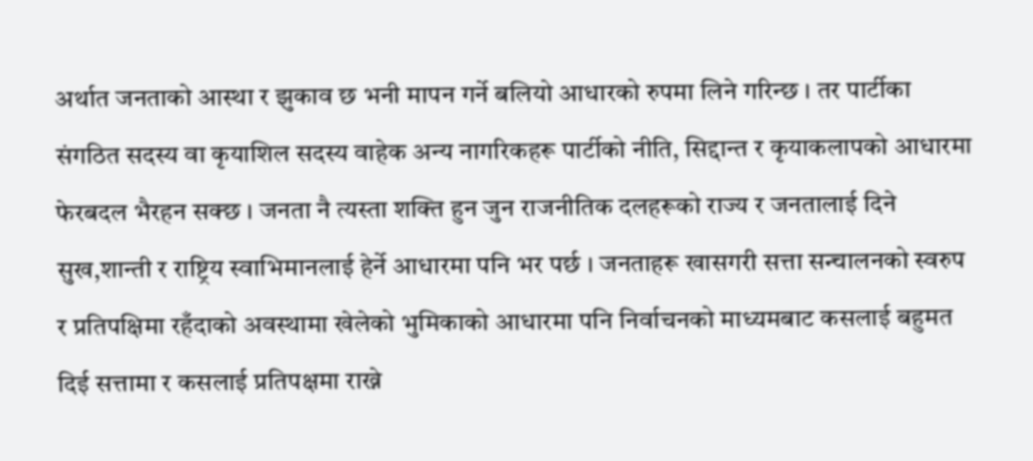अर्थात जनताको आस्था र झुकाव छ भनी मापन गर्ने बलियो आधारको रुपमा लिने गरिन्छ । तर पार्टीका संगठित सदस्य वा कृयाशिल सदस्य वाहेक अन्य नागरिकहरू पार्टीको नीति, सिद्दान्त र कृयाकलापको आधारमा फेरबदल भैरहन सक्छ । जनता नै त्यस्ता शक्ति हुन जुन राजनीतिक दलहरूको राज्य र जनतालाई दिने सुख,शान्ती र राष्ट्रिय स्वाभिमानलाई हेर्ने आधारमा पनि भर पर्छ । जनताहरू खासगरी सत्ता सन्चालनको स्वरुप र प्रतिपक्षिमा रहँदाको अवस्थामा खेलेको भुमिकाको आधारमा पनि निर्वाचनको माध्यमबाट कसलाई बहुमत दिई सत्तामा र कसलाई प्रतिपक्षमा राख्ने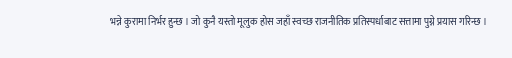भन्ने कुरामा निर्भर हुन्छ । जो कुनै यस्तो मूलुक होस जहाँ स्वच्छ राजनीतिक प्रतिस्पर्धाबाट सत्तामा पुग्ने प्रयास गरिन्छ ।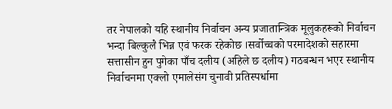तर नेपालको यहि स्थानीय निर्वाचन अन्य प्रजातान्त्रिक मूलुकहरूको निर्वाचन भन्दा बिल्कुलै भिन्न एवं फरक रहेकोछ ।सर्वोच्चको परमादेशको सहारमा सत्तासीन हुन पुगेका पाँच दलीय (अहिले छ दलीय) गठबन्धन भएर स्थानीय निर्वाचनमा एक्लो एमालेसंग चुनावी प्रतिस्पर्धामा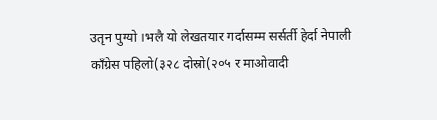उतृन पुग्यो ।भलै यो लेखतयार गर्दासम्म सर्सर्ती हेर्दा नेपाली काँग्रेस पहिलो(३२८ दोस्रो(२०५ र माओवादी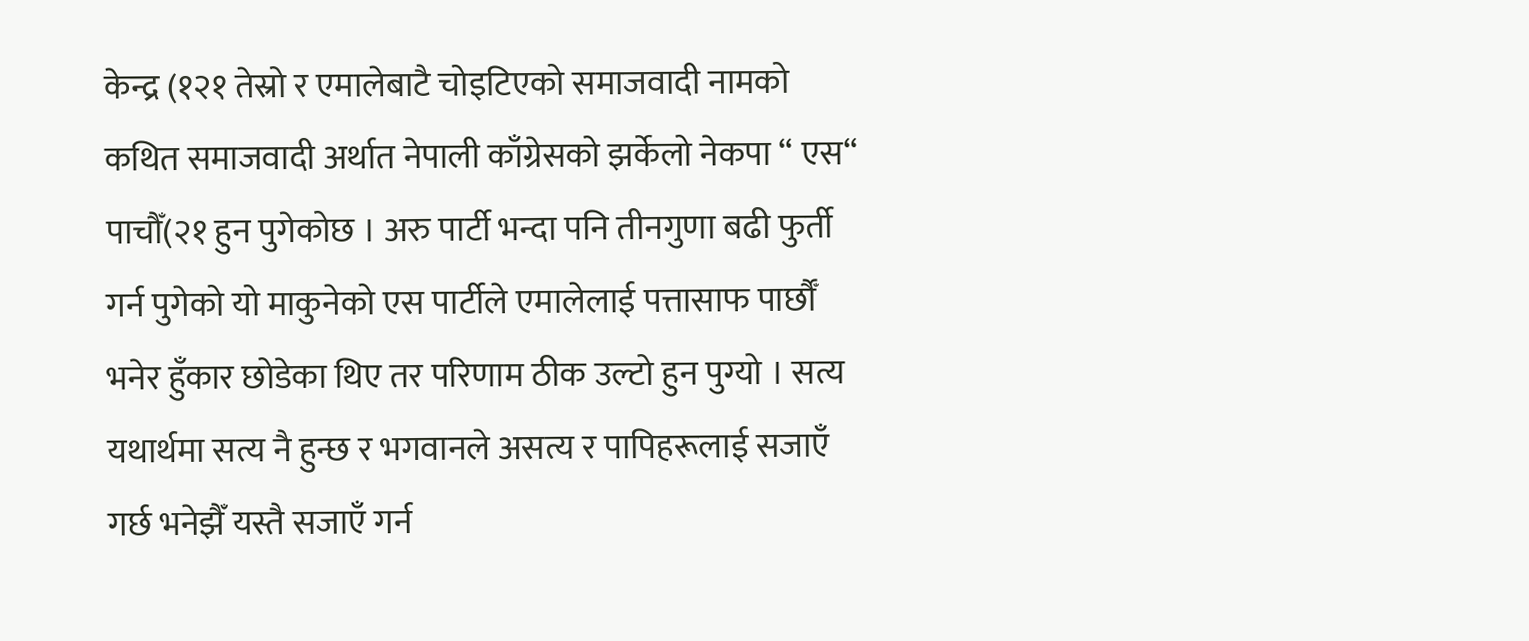केन्द्र (१२१ तेस्रो र एमालेबाटै चोइटिएको समाजवादी नामको कथित समाजवादी अर्थात नेपाली काँग्रेसको झर्केलो नेकपा “ एस“ पाचौँ(२१ हुन पुगेकोछ । अरु पार्टी भन्दा पनि तीनगुणा बढी फुर्ती गर्न पुगेको यो माकुनेको एस पार्टीले एमालेलाई पत्तासाफ पार्छौँ भनेर हुँकार छोडेका थिए तर परिणाम ठीक उल्टो हुन पुग्यो । सत्य यथार्थमा सत्य नै हुन्छ र भगवानले असत्य र पापिहरूलाई सजाएँ गर्छ भनेझैँ यस्तै सजाएँ गर्न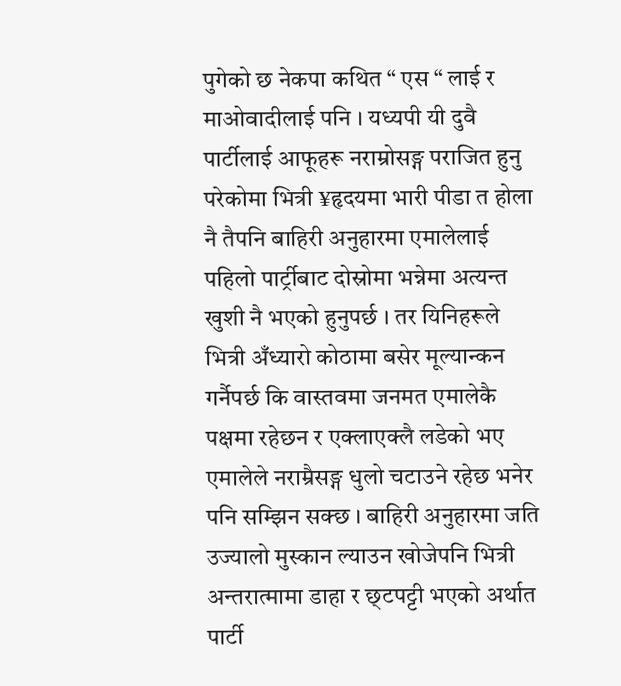पुगेको छ नेकपा कथित “ एस “ लाई र माओवादीलाई पनि । यध्यपी यी दुवै पार्टीलाई आफूहरू नराम्रोसङ्ग पराजित हुनु परेकोमा भित्री ¥हृदयमा भारी पीडा त होला नै तैपनि बाहिरी अनुहारमा एमालेलाई पहिलो पार्ट्रीबाट दोस्रोमा भन्नेमा अत्यन्त खुशी नै भएको हुनुपर्छ । तर यिनिहरूले भित्री अँध्यारो कोठामा बसेर मूल्यान्कन गर्नैपर्छ कि वास्तवमा जनमत एमालेकै पक्षमा रहेछन र एक्लाएक्लै लडेको भए एमालेले नराम्रैसङ्ग धुलो चटाउने रहेछ भनेर पनि सम्झिन सक्छ । बाहिरी अनुहारमा जति उज्यालो मुस्कान ल्याउन खोजेपनि भित्री अन्तरात्मामा डाहा र छ्टपट्टी भएको अर्थात पार्टी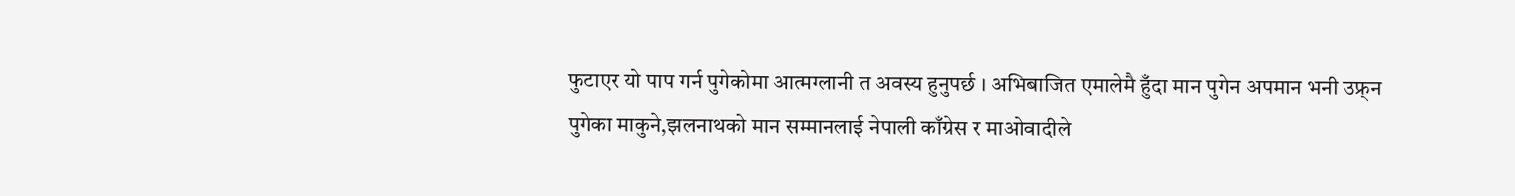फुटाएर यो पाप गर्न पुगेकोमा आत्मग्लानी त अवस्य हुनुपर्छ । अभिबाजित एमालेमै हुँदा मान पुगेन अपमान भनी उफ्र्न पुगेका माकुने,झलनाथको मान सम्मानलाई नेपाली काँग्रेस र माओवादीले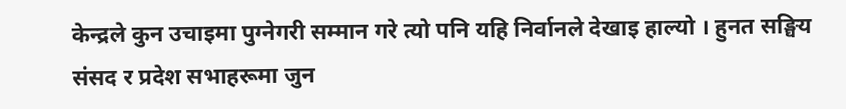केन्द्रले कुन उचाइमा पुग्नेगरी सम्मान गरे त्यो पनि यहि निर्वानले देखाइ हाल्यो । हुनत सङ्घिय संसद र प्रदेश सभाहरूमा जुन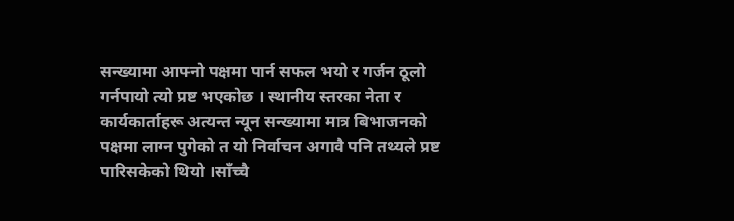सन्ख्यामा आफ्नो पक्षमा पार्न सफल भयो र गर्जन ठूलो गर्नपायो त्यो प्रष्ट भएकोछ । स्थानीय स्तरका नेता र कार्यकार्ताहरू अत्यन्त न्यून सन्ख्यामा मात्र बिभाजनको पक्षमा लाग्न पुगेको त यो निर्वाचन अगावै पनि तथ्यले प्रष्ट पारिसकेको थियो ।साँच्चै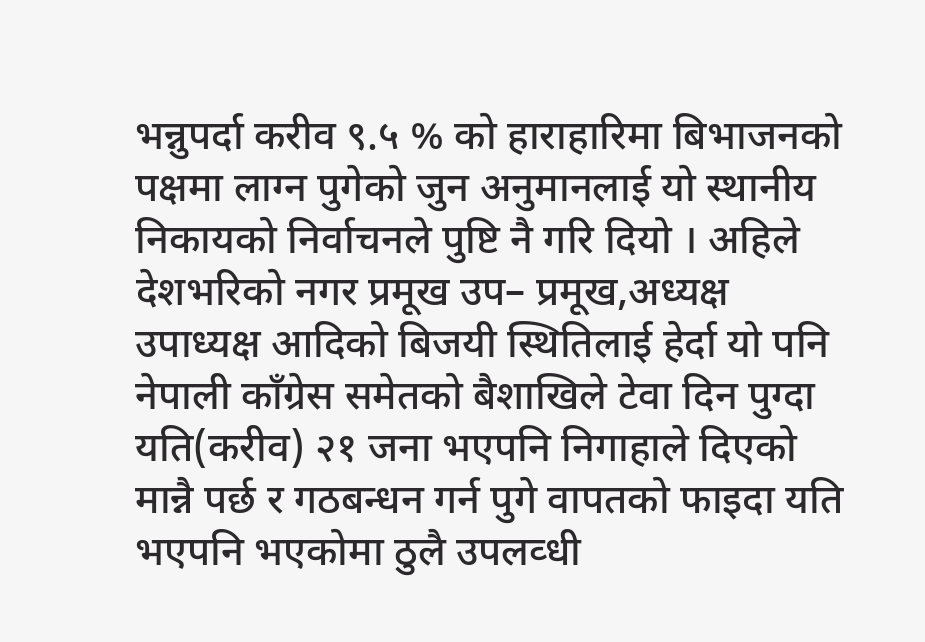भन्नुपर्दा करीव ९.५ % को हाराहारिमा बिभाजनको पक्षमा लाग्न पुगेको जुन अनुमानलाई यो स्थानीय निकायको निर्वाचनले पुष्टि नै गरि दियो । अहिले देशभरिको नगर प्रमूख उप– प्रमूख,अध्यक्ष उपाध्यक्ष आदिको बिजयी स्थितिलाई हेर्दा यो पनि नेपाली काँग्रेस समेतको बैशाखिले टेवा दिन पुग्दा यति(करीव) २१ जना भएपनि निगाहाले दिएको मान्नै पर्छ र गठबन्धन गर्न पुगे वापतको फाइदा यति भएपनि भएकोमा ठुलै उपलव्धी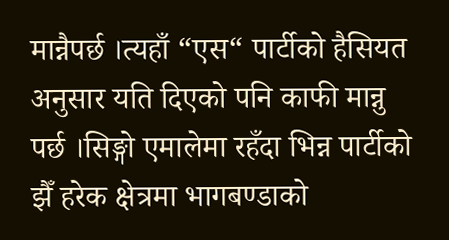मान्नैपर्छ ।त्यहाँ “एस“ पार्टीको हैसियत अनुसार यति दिएको पनि काफी मान्नु पर्छ ।सिङ्गो एमालेमा रहँदा भिन्न पार्टीको झैँ हरेक क्षेत्रमा भागबण्डाको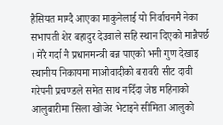हैसियत माग्दै आएका माकुनेलाई यो निर्वाचनमै नेका सभापती शेर बहादुर देउवाले सहि स्थान दिएको मान्नैपर्छ । मेरै गर्दा नै प्रधानमन्त्री बन्न पाएको भनी गुण देखाइ स्थानीय निकायमा माओवादीको बरावरी सीट दावी गरेपनी प्रचण्डले समेत साथ नदिँदा जेष्ठ महिनाको आलुबारीमा सिला खोजेर भेटाइने सीमिता आलुको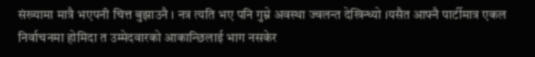संख्यामा मात्रै भएपनी चित्त बुझाउनै । नत्र त्यति भए पनि गुम्ने अवस्था ज्वलन्त देखिन्थ्यो ।यसैत आफ्नै पार्टीमात्र एकल निर्वाचनमा होमिदा त उम्मेदवारको आकान्छिलाई भाग नसकेर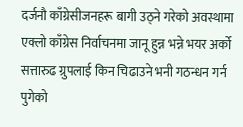दर्जनौ काँग्रेसीजनहरू बागी उठ्ने गरेको अवस्थामा एक्लो काँग्रेस निर्वाचनमा जानू हुन्न भन्ने भयर अर्को सत्तारुढ ग्रुपलाई किन चिढाउने भनी गठन्धन गर्न पुगेको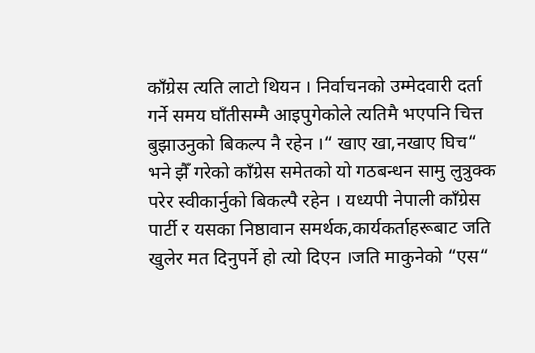काँग्रेस त्यति लाटो थियन । निर्वाचनको उम्मेदवारी दर्ता गर्ने समय घाँतीसम्मै आइपुगेकोले त्यतिमै भएपनि चित्त बुझाउनुको बिकल्प नै रहेन ।“ खाए खा,नखाए घिच“ भने झैँ गरेको काँग्रेस समेतको यो गठबन्धन सामु लुत्रुक्क परेर स्वीकार्नुको बिकल्पै रहेन । यध्यपी नेपाली काँग्रेस पार्टी र यसका निष्ठावान समर्थक,कार्यकर्ताहरूबाट जति खुलेर मत दिनुपर्ने हो त्यो दिएन ।जति माकुनेको “एस“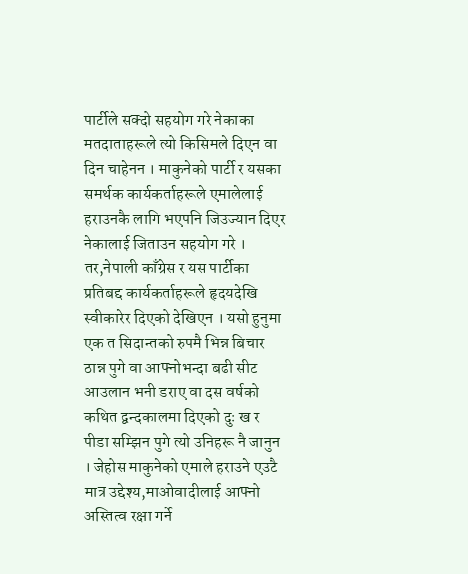पार्टीले सक्दो सहयोग गरे नेकाका मतदाताहरूले त्यो किसिमले दिएन वा दिन चाहेनन । माकुनेको पार्टी र यसका समर्थक कार्यकर्ताहरूले एमालेलाई हराउनकै लागि भएपनि जिउज्यान दिएर नेकालाई जिताउन सहयोग गरे । तर,नेपाली काँग्रेस र यस पार्टीका प्रतिबद्द कार्यकर्ताहरूले हृदयदेखि स्वीकारेर दिएको देखिएन । यसो हुनुमा एक त सिदान्तको रुपमै भिन्न बिचार ठान्न पुगे वा आफ्नोभन्दा बढी सीट आउलान भनी डराए वा दस वर्षको कथित द्वन्दकालमा दिएको दुः ख र पीडा सम्झिन पुगे त्यो उनिहरू नै जानुन । जेहोस माकुनेको एमाले हराउने एउटै मात्र उद्देश्य,माओवादीलाई आफ्नो अस्तित्व रक्षा गर्ने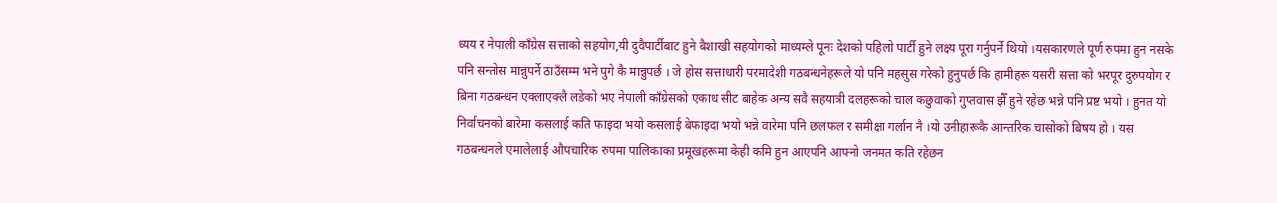ध्यय र नेपाली काँग्रेस सत्ताको सहयोग,यी दुवैपार्टीबाट हुने बैशाखी सहयोगको माध्यम्ले पूनः देशको पहिलो पार्टी हुने लक्ष्य पूरा गर्नुपर्ने थियो ।यसकारणले पूर्ण रुपमा हुन नसके पनि सन्तोस मान्नुपर्ने ठाउँसम्म भने पुगे कै मान्नुपर्छ । जे होस सत्ताधारी परमादेशी गठबन्धनेहरूले यो पनि महसुस गरेको हुनुपर्छ कि हामीहरू यसरी सत्ता को भरपूर दुरुपयोग र बिना गठबन्धन एक्लाएक्लै लडेको भए नेपाली काँग्रेसको एकाध सीट बाहेक अन्य सवै सहयात्री दलहरूको चाल कछुवाको गुप्तवास झैँ हुने रहेछ भन्ने पनि प्रष्ट भयो । हुनत यो निर्वाचनको बारेमा कसलाई कति फाइदा भयो कसलाई बेफाइदा भयो भन्ने वारेमा पनि छलफल र समीक्षा गर्लान नै ।यो उनीहारूकै आन्तरिक चासोको बिषय हो । यस गठबन्धनले एमालेलाई औपचारिक रुपमा पालिकाका प्रमूखहरूमा केही कमि हुन आएपनि आफ्नो जनमत कति रहेछन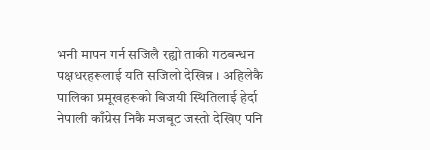भनी मापन गर्न सजिलै रह्यो ताकी गठबन्धन पक्षधरहरूलाई यति सजिलो देखिन्न । अहिलेकै पालिका प्रमूखहरूको बिजयी स्थितिलाई हेर्दा नेपाली काँग्रेस निकै मजबूट जस्तो देखिए पनि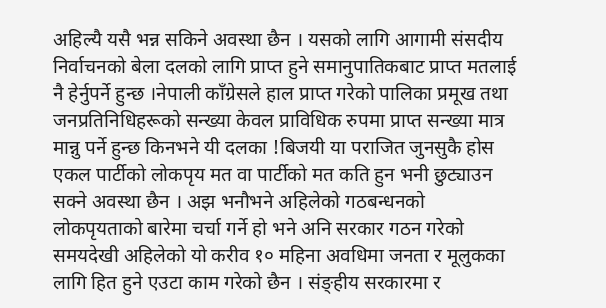अहिल्यै यसै भन्न सकिने अवस्था छैन । यसको लागि आगामी संसदीय निर्वाचनको बेला दलको लागि प्राप्त हुने समानुपातिकबाट प्राप्त मतलाई नै हेर्नुपर्ने हुन्छ ।नेपाली काँग्रेसले हाल प्राप्त गरेको पालिका प्रमूख तथा जनप्रतिनिधिहरूको सन्ख्या केवल प्राविधिक रुपमा प्राप्त सन्ख्या मात्र मान्नु पर्ने हुन्छ किनभने यी दलका !बिजयी या पराजित जुनसुकै होस एकल पार्टीको लोकपृय मत वा पार्टीको मत कति हुन भनी छुट्याउन सक्ने अवस्था छैन । अझ भनौभने अहिलेको गठबन्धनको लोकपृयताको बारेमा चर्चा गर्ने हो भने अनि सरकार गठन गरेको समयदेखी अहिलेको यो करीव १० महिना अवधिमा जनता र मूलुकका लागि हित हुने एउटा काम गरेको छैन । संङ्हीय सरकारमा र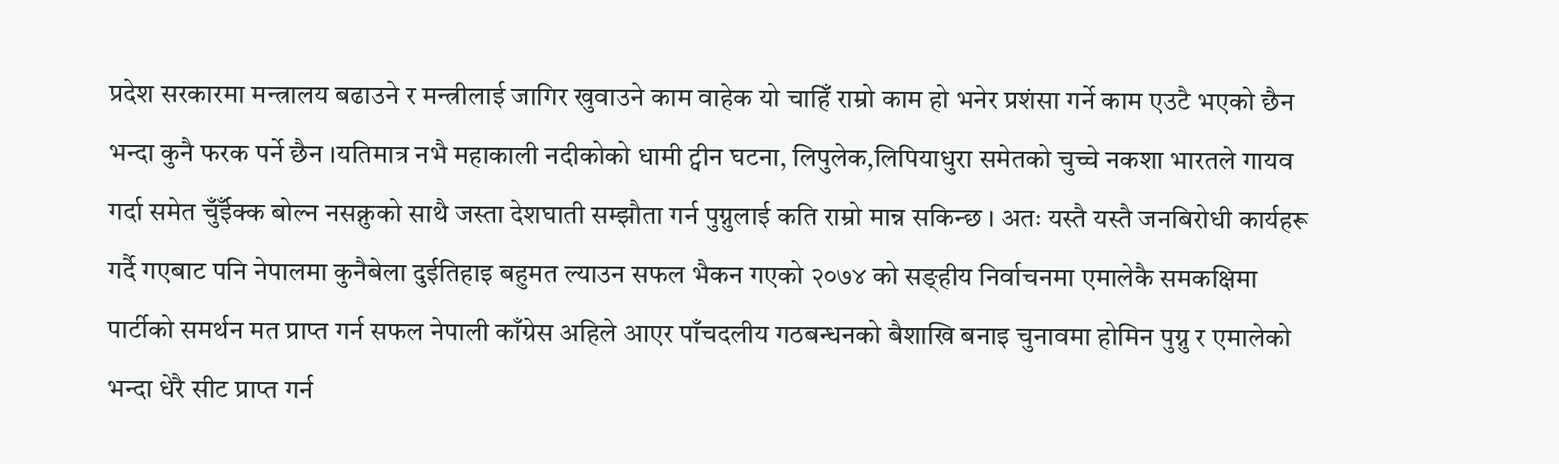प्रदेश सरकारमा मन्त्रालय बढाउने र मन्त्रीलाई जागिर खुवाउने काम वाहेक यो चाहिँ राम्रो काम हो भनेर प्रशंसा गर्ने काम एउटै भएको छैन भन्दा कुनै फरक पर्ने छैन ।यतिमात्र नभै महाकाली नदीकोको धामी ट्वीन घटना, लिपुलेक,लिपियाधुरा समेतको चुच्चे नकशा भारतले गायव गर्दा समेत चुँईँक्क बोल्न नसक्नुको साथै जस्ता देशघाती सम्झौता गर्न पुग्नुलाई कति राम्रो मान्न सकिन्छ । अतः यस्तै यस्तै जनबिरोधी कार्यहरू गर्दै गएबाट पनि नेपालमा कुनैबेला दुईतिहाइ बहुमत ल्याउन सफल भैकन गएको २०७४ को सङ्हीय निर्वाचनमा एमालेकै समकक्षिमा पार्टीको समर्थन मत प्राप्त गर्न सफल नेपाली काँग्रेस अहिले आएर पाँचदलीय गठबन्धनको बैशाखि बनाइ चुनावमा होमिन पुग्नु र एमालेको भन्दा धेरै सीट प्राप्त गर्न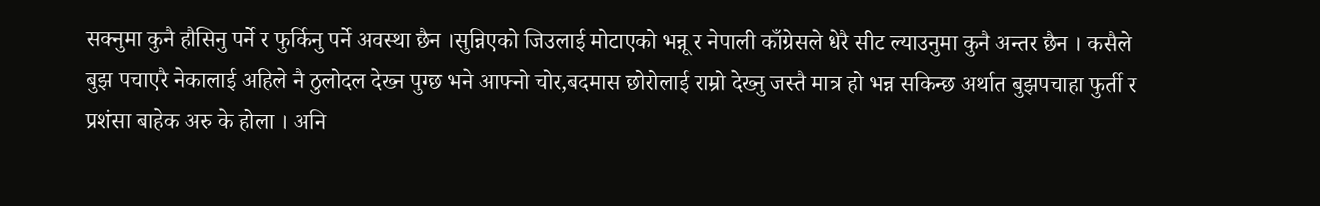सक्नुमा कुनै हौसिनु पर्ने र फुर्किनु पर्ने अवस्था छैन ।सुन्निएको जिउलाई मोटाएको भन्नू र नेपाली काँग्रेसले धेरै सीट ल्याउनुमा कुनै अन्तर छैन । कसैले बुझ पचाएरै नेकालाई अहिले नै ठुलोदल देख्न पुग्छ भने आफ्नो चोर,बदमास छोरोलाई राम्रो देख्नु जस्तै मात्र हो भन्न सकिन्छ अर्थात बुझपचाहा फुर्ती र प्रशंसा बाहेक अरु के होला । अनि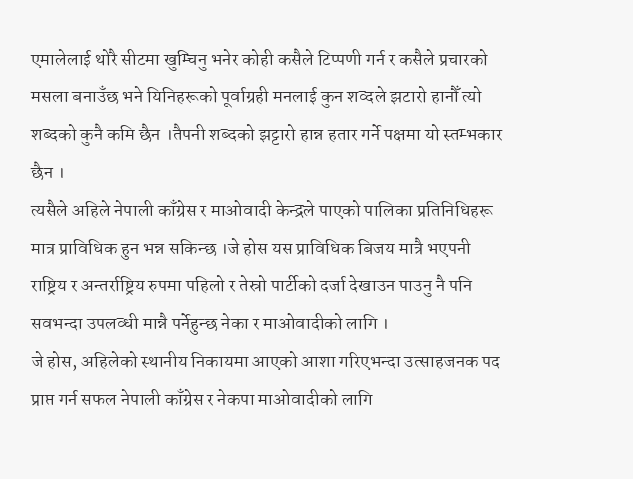एमालेलाई थोरै सीटमा खुम्चिनु भनेर कोही कसैले टिप्पणी गर्न र कसैले प्रचारको मसला बनाउँछ भने यिनिहरूको पूर्वाग्रही मनलाई कुन शव्दले झटारो हानौँ त्यो शब्दको कुनै कमि छैन ।तैपनी शब्दको झट्टारो हान्न हतार गर्ने पक्षमा यो स्तम्भकार छैन ।
त्यसैले अहिले नेपाली काँग्रेस र माओवादी केन्द्रले पाएको पालिका प्रतिनिधिहरू मात्र प्राविधिक हुन भन्न सकिन्छ ।जे होस यस प्राविधिक बिजय मात्रै भएपनी राष्ट्रिय र अन्तर्राष्ट्रिय रुपमा पहिलो र तेस्रो पार्टीको दर्जा देखाउन पाउनु नै पनि सवभन्दा उपलव्धी मान्नै पर्नेहुन्छ नेका र माओवादीको लागि ।
जे होस, अहिलेको स्थानीय निकायमा आएको आशा गरिएभन्दा उत्साहजनक पद प्राप्त गर्न सफल नेपाली काँग्रेस र नेकपा माओवादीको लागि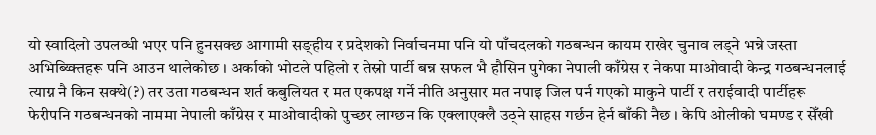यो स्वादिलो उपलव्धी भएर पनि हुनसक्छ आगामी सङ्हीय र प्रदेशको निर्वाचनमा पनि यो पाँचदलको गठबन्धन कायम राखेर चुनाव लड्ने भन्ने जस्ता अभिब्य्क्तिहरू पनि आउन थालेकोछ । अर्काको भोटले पहिलो र तेस्रो पार्टी बन्न सफल भै हौसिन पुगेका नेपाली काँग्रेस र नेकपा माओवादी केन्द्र गठबन्धनलाई त्याग्न नै किन सक्थे(?) तर उता गठबन्धन शर्त कबुलियत र मत एकपक्ष गर्ने नीति अनुसार मत नपाइ जिल पर्न गएको माकुने पार्टी र तराईवादी पार्टीहरू फेरीपनि गठबन्धनको नाममा नेपाली काँग्रेस र माओवादीको पुच्छर लाग्छन कि एक्लाएक्लै उठ्ने साहस गर्छन हेर्न बाँकी नैछ । केपि ओलीको घमण्ड र सेँखी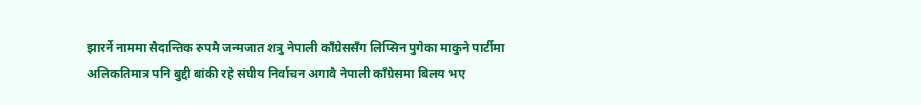झारर्ने नाममा सैदान्तिक रुपमै जन्मजात शत्रु नेपाली काँग्रेससँग लिप्सिन पुगेका माकुने पार्टीमा अलिकतिमात्र पनि बुद्दी बांकी रहे संघीय निर्वाचन अगावै नेपाली काँग्रेसमा बिलय भए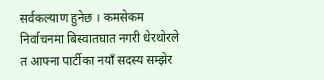सर्वकल्याण हुनेछ । कमसेकम निर्वाचनमा बिस्वातघात नगरी धेरथोरले त आफ्ना पार्टीका नयाँ सदस्य सम्झेर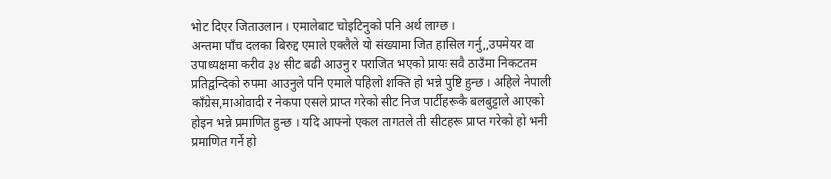भोट दिएर जिताउलान । एमालेबाट चोइटिनुको पनि अर्थ लाग्छ ।
अन्तमा पाँच दलका बिरुद्द एमाले एक्लैले यो संख्यामा जित हासिल गर्नु,,उपमेयर वा उपाध्यक्षमा करीव ३४ सीट बढी आउनु र पराजित भएको प्रायः सवै ठाउँमा निकटतम प्रतिद्वन्दिको रुपमा आउनुले पनि एमाले पहिलो शक्ति हो भन्ने पुष्टि हुन्छ । अहिले नेपाली काँग्रेस,माओवादी र नेकपा एसले प्राप्त गरेको सीट निज पार्टीहरूकै बलबुट्टाले आएको होइन भन्ने प्रमाणित हुन्छ । यदि आफ्नो एकल तागतले ती सीटहरू प्राप्त गरेको हो भनी प्रमाणित गर्ने हो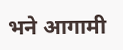भने आगामी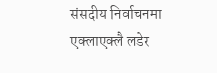संसदीय निर्वाचनमा एक्लाएक्लै लडेर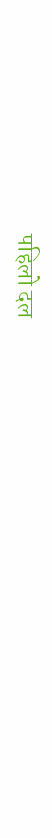पहिलो दल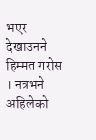भएर देखाउनने हिम्मत गरोस । नत्रभने अहिलेको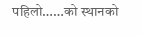पहिलो……को स्थानको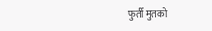फुर्ती मुतको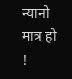न्यानो मात्र हो !